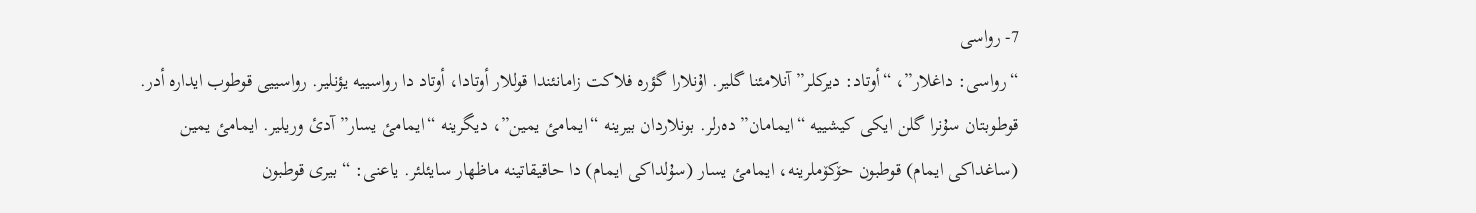7- رواسی
“رواسی: داغلار”، “أوتاد: دیرکلر” آنلامئنا گلیر. اۇنلارا گؤرە فلاکت زامانئندا قوللار أوتادا، أوتاد دا رواسییە یؤنلیر. رواسییی قوطوب ایدارە أدر.
قوطوبتان سۇنرا گلن ایکی کیشییە “ایمامان” دەرلر. بونلاردان بیرینە “ایمامئ یمین”، دیگرینە “ایمامئ یسار” آدئ وریلیر. ایمامئ یمین (ساغداکی ایمام) قوطبون حۆکۆملرینە، ایمامئ یسار (سۇلداکی ایمام) دا حاقیقاتینە ماظهار سایئلئر. یاعنی: “بیری قوطبون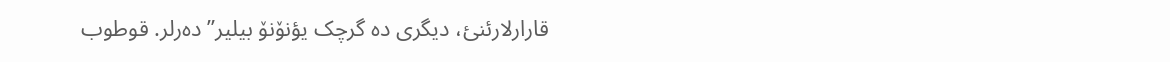قارارلارئنئ، دیگری دە گرچک یؤنۆنۆ بیلیر” دەرلر. قوطوب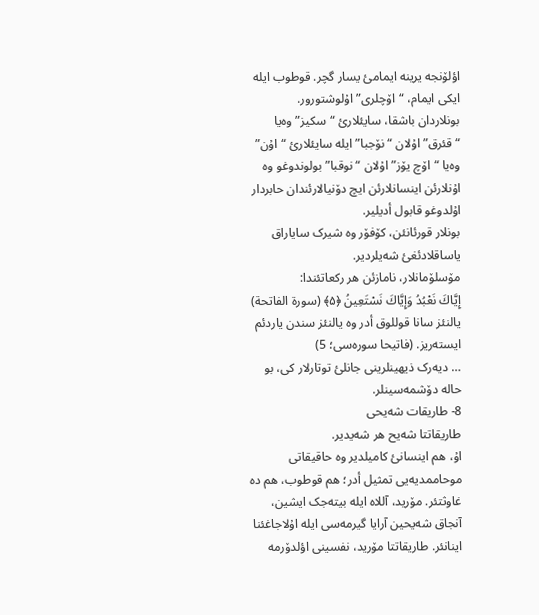اؤلۆنجە یرینە ایمامئ یسار گچر. قوطوب ایلە ایکی ایمام، “اۆچلری” اۇلوشتورور.
بونلاردان باشقا، سایئلارئ “سکیز” وەیا “قئرق” اۇلان “نۆجبا” ایلە سایئلارئ “اۇن” وەیا “اۆچ یۆز” اۇلان “نوقبا” بولوندوغو وە اۇنلارئن اینسانلارئن ایچ دۆنیالارئندان حابردار اۇلدوغو قابول أدیلیر.
بونلار قورئانئن، کۆفۆر وە شیرک سایاراق یاساقلادئغئ شەیلردیر.
مۆسلۆمانلار، نامازئن هر رکعاتئندا:
إِيَّاكَ نَعْبُدُ وَإِيَّاكَ نَسْتَعِينُ ﴿۵﴾ (سورة الفاتحة)
یالنئز سانا قوللوق أدر وە یالنئز سندن یاردئم ایستەریز. (فاتیحا سورەسی؛ 5)
… دیەرک ذیهینلرینی جانلئ توتارلار کی، بو حالە دۆشمەسینلر.
8- طاریقات شەیحی
طاریقاتتا شەیح هر شەیدیر.
اۇ، هم اینسانئ کامیلدیر وە حاقیقاتی موحاممدیەیی تمثیل أدر؛ هم قوطوب، هم دە غاوثتئر. مۆرید، آللاە ایلە بیتەجک ایشین، آنجاق شەیحین آرایا گیرمەسی ایلە اۇلاجاغئنا اینانئر. طاریقاتتا مۆرید، نفسینی اؤلدۆرمە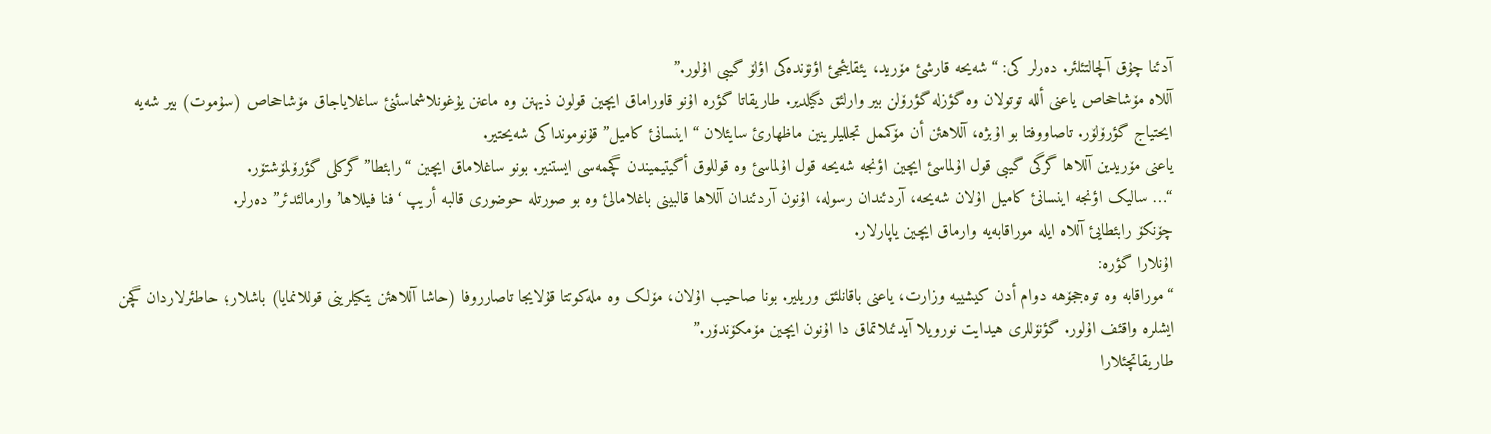آدئنا چۇق آلچالتئلئر. دەرلر کی: “شەیحە قارشئ مۆرید، یئقایئجئ اؤنۆندەکی اؤلۆ گیبی اۇلور.”
آللاە مۆشاححاص یاعنی أللە توتولان وە گؤزلە گؤرۆلن بیر وارلئق دگیلدیر. طاریقاتا گؤرە اۇنو قاوراماق ایچین قولون ذیهنن وە ماعنن یۇغونلاشماسئنئ ساغلایاجاق مۆشاححاص (سۇموت) بیر شەیە ایحتیاج گؤرۆلۆر. تاصاووفتا بو اۇبژە، آللاهئن أن مۆکممل تجللیلرینین ماظهارئ سایئلان “اینسانئ کامیل” قۇنومونداکی شەیحتیر.
یاعنی مۆریدین آللاها گرگی گیبی قول اۇلماسئ ایچین اؤنجە شەیحە قول اۇلماسئ وە قوللوق أگیتیمیندن گچمەسی ایستنیر. بونو ساغلاماق ایچین “رابئطا” گرکلی گؤرۆلمۆشتۆر.
“… سالیک اؤنجە اینسانئ کامیل اۇلان شەیحە، آردئندان رسولە، اۇنون آردئندان آللاها قالبینی باغلامالئ وە بو صورتلە حوضوری قالبە أریپ ‘فنا فیللاها’ وارمالئدئر” دەرلر.
چۆنکۆ رابئطایئ آللاە ایلە موراقابەیە وارماق ایچین یاپارلار.
اۇنلارا گؤرە:
“موراقابە وە توەججۆهە دوام أدن کیشییە وزارت، یاعنی باقانلئق وریلیر. بونا صاحیب اۇلان، مۆلک وە ملەکوتتا قۇلایجا تاصارروفا (حاشا آللاهئن یتکیلرینی قوللانمایا) باشلار؛ حاطئرلاردان گچن ایشلرە واقئف اۇلور. گؤنۆللری هیدایت نورویلا آیدئنلاتماق دا اۇنون ایچین مۆمکۆندۆر.”
طاریقاتچئلارا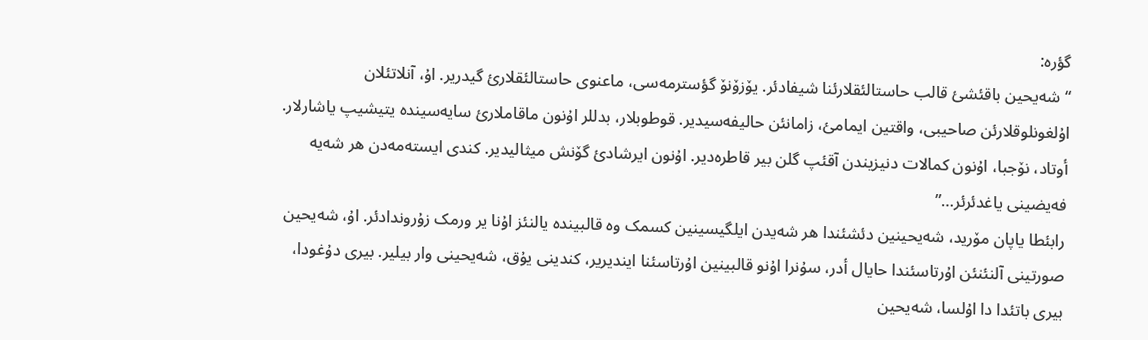گؤرە:
“شەیحین باقئشئ قالب حاستالئقلارئنا شیفادئر. یۆزۆنۆ گؤسترمەسی، ماعنوی حاستالئقلارئ گیدریر. اۇ، آنلاتئلان اۇلغونلوقلارئن صاحیبی، واقتین ایمامئ، زامانئن حالیفەسیدیر. قوطوبلار، بدللر اۇنون ماقاملارئ سایەسیندە یتیشیپ یاشارلار. أوتاد، نۆجبا، اۇنون کمالات دنیزیندن آقئپ گلن بیر قاطرەدیر. اۇنون ایرشادئ گۆنش میثالیدیر. کندی ایستەمەدن هر شەیە فەیضینی یاغدئرئر…”
رابئطا یاپان مۆرید، شەیحینین دئشئندا هر شەیدن ایلگیسینین کسمک وە قالبیندە یالنئز اۇنا یر ورمک زۇروندادئر. اۇ، شەیحین صورتینی آلنئنئن اۇرتاسئندا حایال أدر، سۇنرا اۇنو قالبینین اۇرتاسئنا ایندیریر، کندینی یۇق، شەیحینی وار بیلیر. بیری دۇغودا، بیری باتئدا دا اۇلسا، شەیحین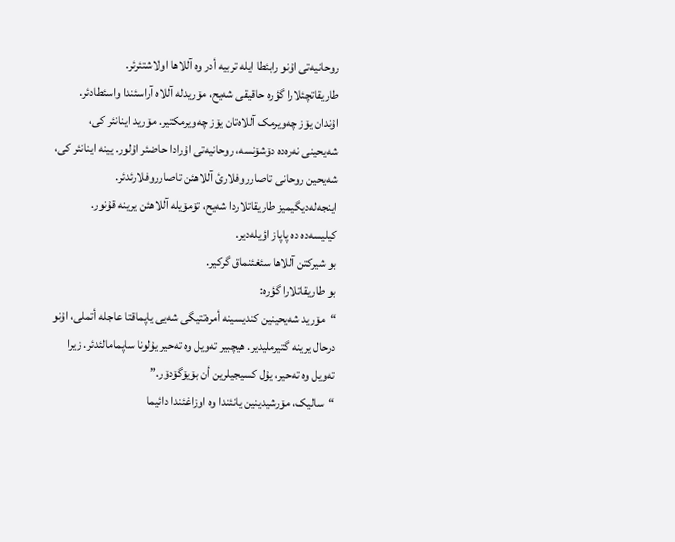روحانیەتی اۇنو رابئطا ایلە تربیە أدر وە آللاها اولاشتئرئر.
طاریقاتچئلارا گؤرە حاقیقی شەیح، مۆریدلە آللاە آراسئندا واسئطادئر. اۇندان یۆز چەویرمک آللاەتان یۆز چەویرمکتیر. مۆرید اینانئر کی، شەیحینی نەرەدە دۆشۆنسە، روحانیەتی اۇرادا حاضئر اۇلور. یینە اینانئر کی، شەیحین روحانی تاصارروفلارئ آللاهئن تاصارروفلارئدئر.
اینجەلەدیگیمیز طاریقاتلاردا شەیح، تۆمۆیلە آللاهئن یرینە قۇنور. کیلیسەدە دە پاپاز اؤیلەدیر.
بو شیرکتن آللاها سئغئنماق گرکیر.
بو طاریقاتلارا گؤرە:
“مۆرید شەیحینین کندیسینە أمرەتتیگی شەیی یاپماقتا عاجلە أتملی، اۇنو درحال یرینە گتیرملیدیر. هیچبیر تەویل وە تەحیر یۇلونا ساپمامالئدئر. زیرا تەویل وە تەحیر، یۇل کسیجیلرین أن بۆیۆگۆدۆر.”
“سالیک، مۆرشیدینین یانئندا وە اوزاغئندا دائیما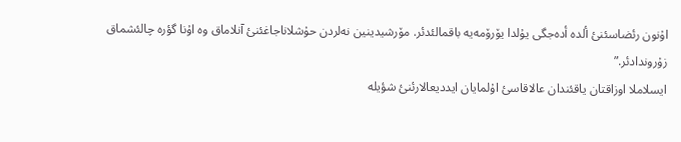اۇنون رئضاسئنئ ألدە أدەجگی یۇلدا یۆرۆمەیە باقمالئدئر. مۆرشیدینین نەلردن حۇشلاناجاغئنئ آنلاماق وە اۇنا گؤرە چالئشماق زۇروندادئر.”
ایسلاملا اوزاقتان یاقئندان عالاقاسئ اۇلمایان ایددیعالارئنئ شؤیلە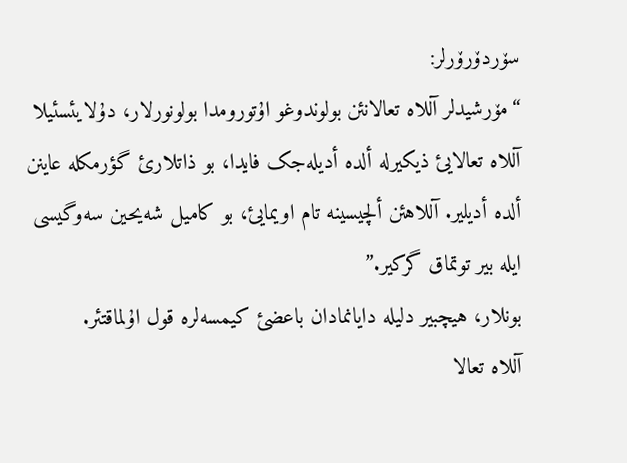سۆردۆرۆرلر:
“مۆرشیدلر آللاە تعالانئن بولوندوغو اۇتورومدا بولونورلار، دۇلایئسئیلا آللاە تعالایئ ذیکیرلە ألدە أدیلەجک فایدا، بو ذاتلارئ گؤرمکلە عاینن ألدە أدیلیر. آللاهئن ألچیسینە تام اویمایئ، بو کامیل شەیحین سەوگیسی ایلە بیر توتماق گرکیر.”
بونلار، هیچبیر دلیلە دایانمادان باعضئ کیمسەلرە قول اۇلماقتئر.
آللاە تعالا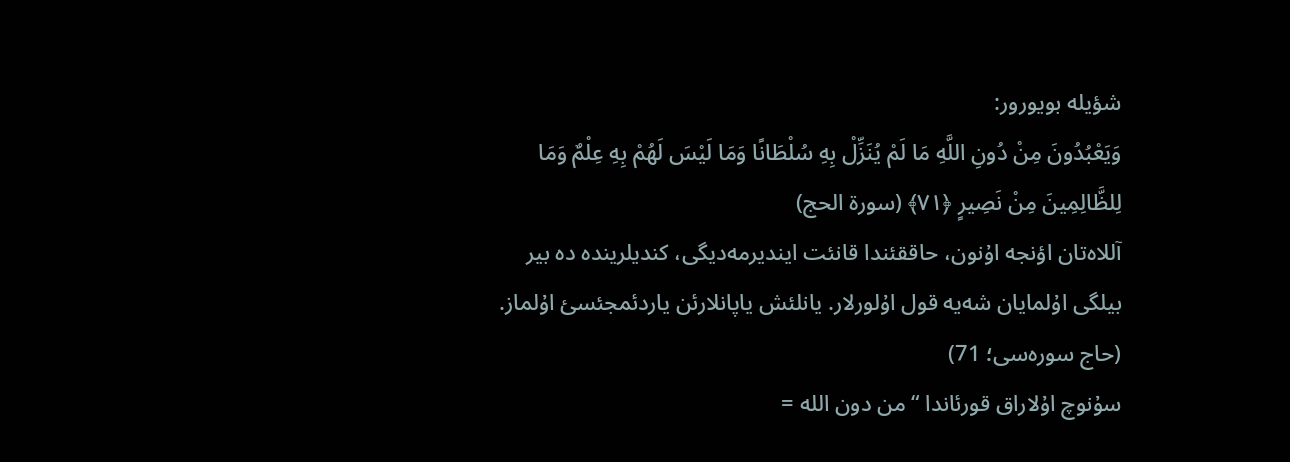شؤیلە بویورور:
وَيَعْبُدُونَ مِنْ دُونِ اللَّهِ مَا لَمْ يُنَزِّلْ بِهِ سُلْطَانًا وَمَا لَيْسَ لَهُمْ بِهِ عِلْمٌ وَمَا لِلظَّالِمِينَ مِنْ نَصِيرٍ ﴿۷۱﴾ (سورة الحج)
آللاەتان اؤنجە اۇنون، حاققئندا قانئت ایندیرمەدیگی، کندیلریندە دە بیر بیلگی اۇلمایان شەیە قول اۇلورلار. یانلئش یاپانلارئن یاردئمجئسئ اۇلماز. (حاج سورەسی؛ 71)
سۇنوچ اۇلاراق قورئاندا “من دون اللە =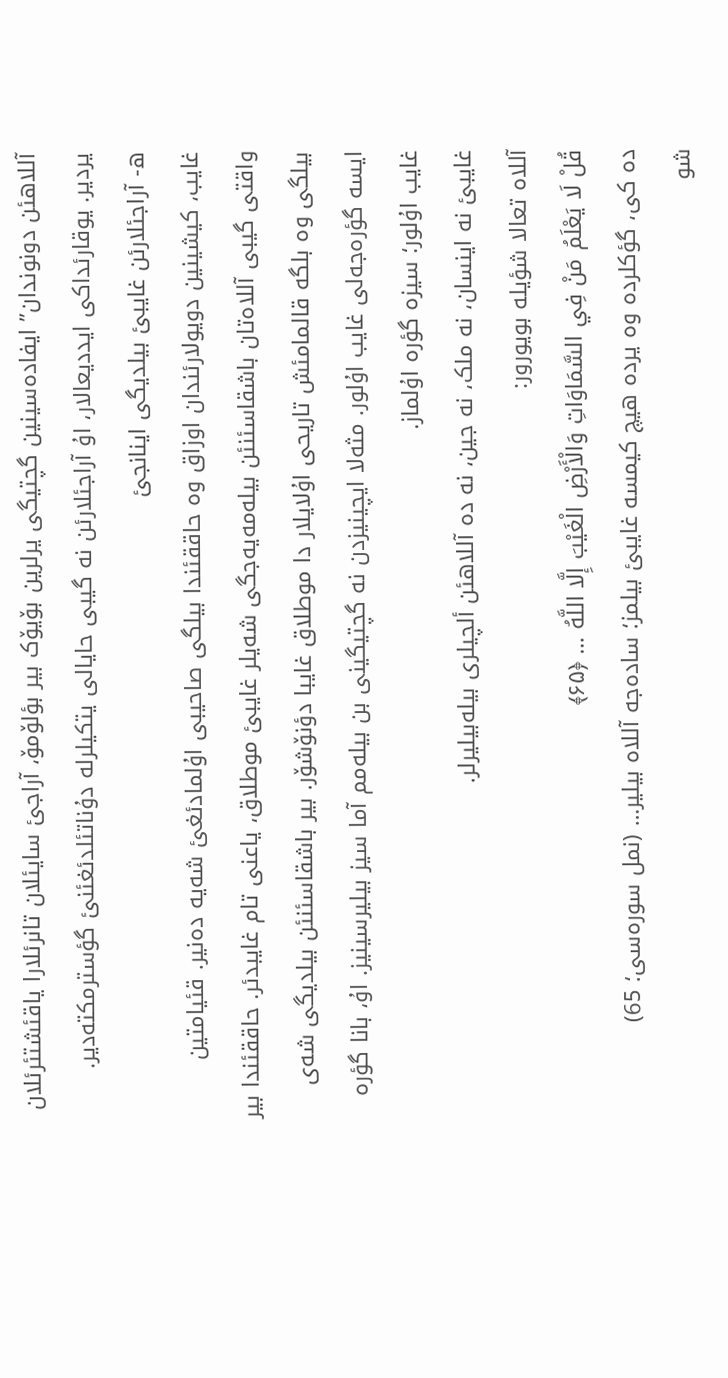آللاهئن دونوندان” ایفادەسینین گچتیگی یرلرین بۆیۆک بیر بؤلۆمۆ، آراجئ سایئلان تانرئلارا یاقئشتئرئلان یردیر. یوقارئداکی ایددیعالار، اۇ آراجئلارئن نە گیبی حایالی یتکیلرلە دۇناتئلدئغئنئ گؤسترمکتەدیر.
ه- آراجئلارئن غایبئ بیلدیگی اینانجئ
غایب، کیشینین دویولارئندان اوزاق وە حاققئندا بیلگی صاحیبی اۇلمادئغئ شەیە دەنیر. قئیامتین واقتی گیبی آللاەتان باشقاسئنئن بیلەمەیەجگی شەیلر غایبئ موطلاق، یاعنی تام غایبدئر. حاققئندا بیر بیلگی وە بلگە قالمامئش تاریحی اۇلایلار دا موطلاق غایبا دؤنۆشۆر. بیر باشقاسئنئن بیلدیگی شەی ایسە گؤرەجەلی غایب اۇلور. مثەلا ایچینیزدن نە گچتیگینی بن بیلەمم آما سیز بیلیرسینیز. اۇ، بانا گؤرە غایب اۇلور؛ سیزە گؤرە اۇلماز.
غایبئ نە اینسان، نە ملک، نە جین، نە دە آللاهئن ألچیلری بیلەبیلیرلر.
آللاە تعالا شؤیلە بویورور:
قُلْ لَا يَعْلَمُ مَنْ فِي السَّمَاوَاتِ وَالْأَرْضِ الْغَيْبَ إِلَّا اللَّهُ … ﴿۶۵﴾
دە کی، گؤکلردە وە یردە هیچ کیمسە غایبئ بیلمز؛ سادەجە آللاە بیلیر… (نمل سورەسی؛ 65)
شو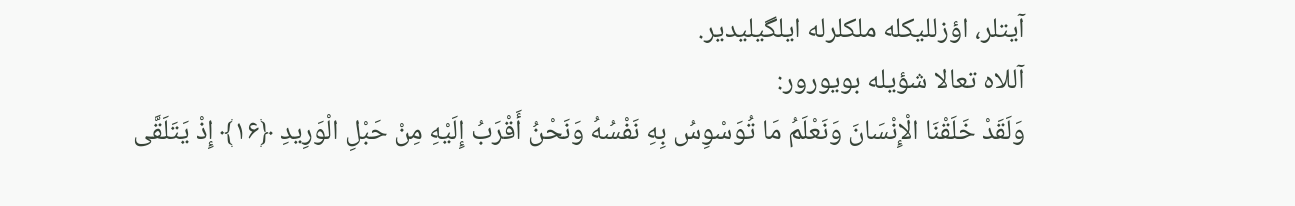آیتلر، اؤزللیکلە ملکلرلە ایلگیلیدیر.
آللاە تعالا شؤیلە بویورور:
وَلَقَدْ خَلَقْنَا الْإِنْسَانَ وَنَعْلَمُ مَا تُوَسْوِسُ بِهِ نَفْسُهُ وَنَحْنُ أَقْرَبُ إِلَيْهِ مِنْ حَبْلِ الْوَرِيدِ ﴿۱۶﴾ إِذْ يَتَلَقَّى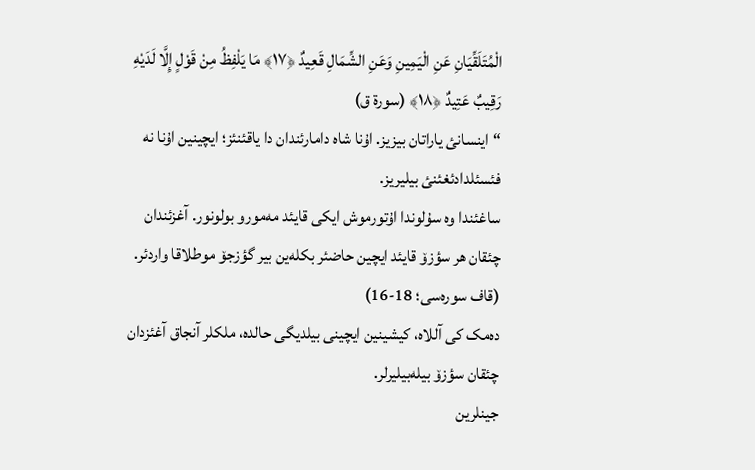الْمُتَلَقِّيَانِ عَنِ الْيَمِينِ وَعَنِ الشِّمَالِ قَعِيدٌ ﴿۱۷﴾ مَا يَلْفِظُ مِنْ قَوْلٍ إِلَّا لَدَيْهِ رَقِيبٌ عَتِيدٌ ﴿۱۸﴾ (سورة ق)
“اینسانئ یاراتان بیزیز. اۇنا شاە دامارئندان دا یاقئنئز؛ ایچینین اۇنا نە فئسئلدادئغئنئ بیلیریز.
ساغئندا وە سۇلوندا اۇتورموش ایکی قایئد مەمورو بولونور. آغزئندان چئقان هر سؤزۆ قایئد ایچین حاضئر بکلەین بیر گؤزجۆ موطلاقا واردئر. (قاف سورەسی؛ 18-16)
دەمک کی آللاە، کیشینین ایچینی بیلدیگی حالدە، ملکلر آنجاق آغئزدان چئقان سؤزۆ بیلەبیلیرلر.
جینلرین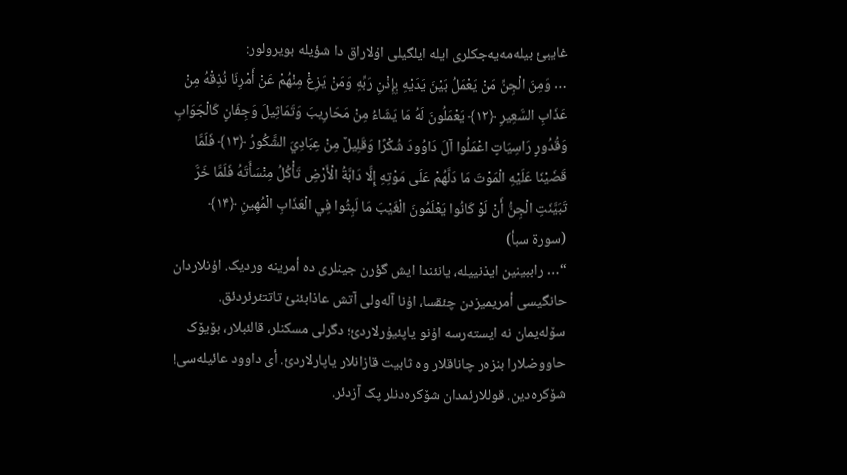غایبئ بیلەمەیەجکلری ایلە ایلگیلی اۇلاراق دا شؤیلە بویرولور:
… وَمِنَ الْجِنِّ مَنْ يَعْمَلُ بَيْنَ يَدَيْهِ بِإِذْنِ رَبِّهِ وَمَنْ يَزِغْ مِنْهُمْ عَنْ أَمْرِنَا نُذِقْهُ مِنْ عَذَابِ السَّعِيرِ ﴿۱۲﴾ يَعْمَلُونَ لَهُ مَا يَشَاءُ مِنْ مَحَارِيبَ وَتَمَاثِيلَ وَجِفَانٍ كَالْجَوَابِ وَقُدُورٍ رَاسِيَاتٍ اعْمَلُوا آلَ دَاوُودَ شُكْرًا وَقَلِيلٌ مِنْ عِبَادِيَ الشَّكُورُ ﴿۱۳﴾ فَلَمَّا قَضَيْنَا عَلَيْهِ الْمَوْتَ مَا دَلَّهُمْ عَلَى مَوْتِهِ إِلَّا دَابَّةُ الْأَرْضِ تَأْكُلُ مِنْسَأَتَهُ فَلَمَّا خَرَّ تَبَيَّنَتِ الْجِنُّ أَنْ لَوْ كَانُوا يَعْلَمُونَ الْغَيْبَ مَا لَبِثُوا فِي الْعَذَابِ الْمُهِينِ ﴿۱۴﴾ (سورة سبأ)
“… راببینین ایذنییلە، یانئندا ایش گؤرن جینلری دە أمرینە وردیک. اۇنلاردان حانگیسی أمریمیزدن چئقسا، اۇنا آلەولی آتش عاذابئنئ تاتتئرئردئق. سۆلەیمان نە ایستەرسە اۇنو یاپئیۇرلاردئ؛ دگرلی مسکنلر، قالئبلار، بۆیۆک حاووضلارا بنزەر چاناقلار وە ثابیت قازانلار یاپارلاردئ. أی داوود عائیلەسی! شۆکرەدین. قوللارئمدان شۆکرەدنلر پک آزدئر.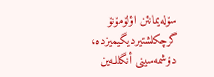سۆلەیمانئن اؤلۆمۆنۆ گرچکلشتیردیگیمیزدە، دۆشمەسینی أنگللـەین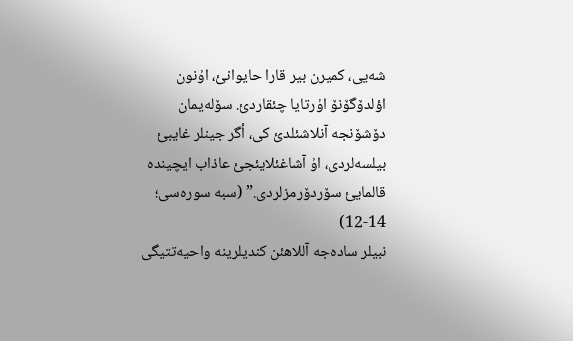شەیی، کمیرن بیر قارا حایوانئ، اۇنون اؤلدۆگۆنۆ اۇرتایا چئقاردئ. سۆلەیمان دۆشۆنجە آنلاشئلدئ کی، أگر جینلر غایبئ بیلسەلردی، اۇ آشاغئلایئجئ عاذاب ایچیندە قالمایئ سۆردۆرمزلردی.” (سبە سورەسی؛ 14-12)
نبیلر سادەجە آللاهئن کندیلرینە واحیەتتیگی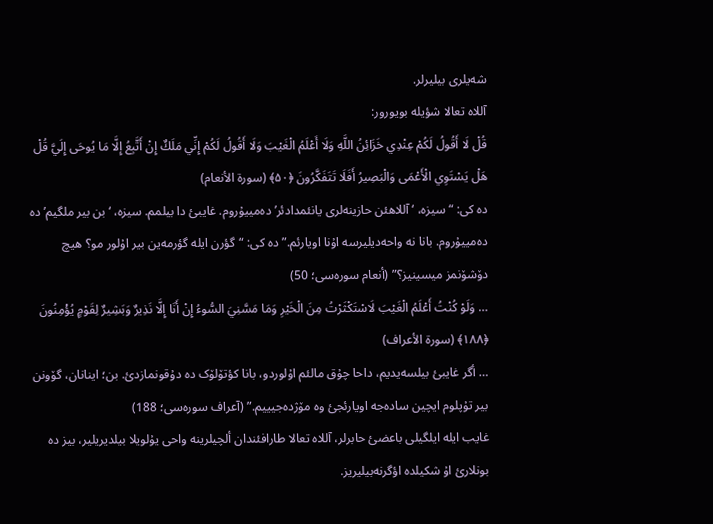شەیلری بیلیرلر.
آللاە تعالا شؤیلە بویورور:
قُلْ لَا أَقُولُ لَكُمْ عِنْدِي خَزَائِنُ اللَّهِ وَلَا أَعْلَمُ الْغَيْبَ وَلَا أَقُولُ لَكُمْ إِنِّي مَلَكٌ إِنْ أَتَّبِعُ إِلَّا مَا يُوحَى إِلَيَّ قُلْ هَلْ يَسْتَوِي الْأَعْمَى وَالْبَصِيرُ أَفَلَا تَتَفَكَّرُونَ ﴿۵۰﴾ (سورة الأنعام)
دە کی: “سیزە، ‘آللاهئن حازینەلری یانئمدادئر’ دەمییۇروم. غایبئ دا بیلمم. سیزە، ‘بن بیر ملگیم’ دە دەمییۇروم. بانا نە واحەدیلیرسە اۇنا اویارئم.” دە کی: “گؤرن ایلە گؤرمەین بیر اۇلور مو؟ هیچ دۆشۆنمز میسینیز؟” (أنعام سورەسی؛ 50)
… وَلَوْ كُنْتُ أَعْلَمُ الْغَيْبَ لَاسْتَكْثَرْتُ مِنَ الْخَيْرِ وَمَا مَسَّنِيَ السُّوءُ إِنْ أَنَا إِلَّا نَذِيرٌ وَبَشِيرٌ لِقَوْمٍ يُؤْمِنُونَ ﴿۱۸۸﴾ (سورة الأعراف)
… أگر غایبئ بیلسەیدیم، داحا چۇق مالئم اۇلوردو، بانا کؤتۆلۆک دە دۇقونمازدئ. بن؛ اینانان، گۆونن بیر تۇپلوم ایچین سادەجە اویارئجئ وە مۆژدەجیییم.” (آعراف سورەسی؛ 188)
غایب ایلە ایلگیلی باعضئ حابرلر، آللاە تعالا طارافئندان ألچیلرینە واحی یۇلویلا بیلدیریلیر، بیز دە بونلارئ اۇ شکیلدە اؤگرنەبیلیریز.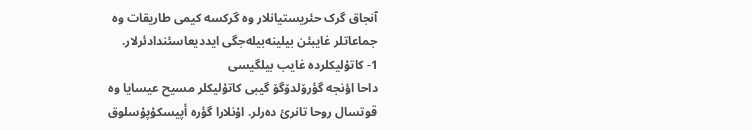آنجاق گرک حئریستیانلار وە گرکسە کیمی طاریقات وە جماعاتلر غایبئن بیلینەبیلەجگی ایددیعاسئندادئرلار.
1- کاتۇلیکلردە غایب بیلگیسی
داحا اؤنجە گؤرۆلدۆگۆ گیبی کاتۇلیکلر مسیح عیسایا وە قوتسال روحا تانرئ دەرلر. اۇنلارا گؤرە أپیسکۇپۇسلوق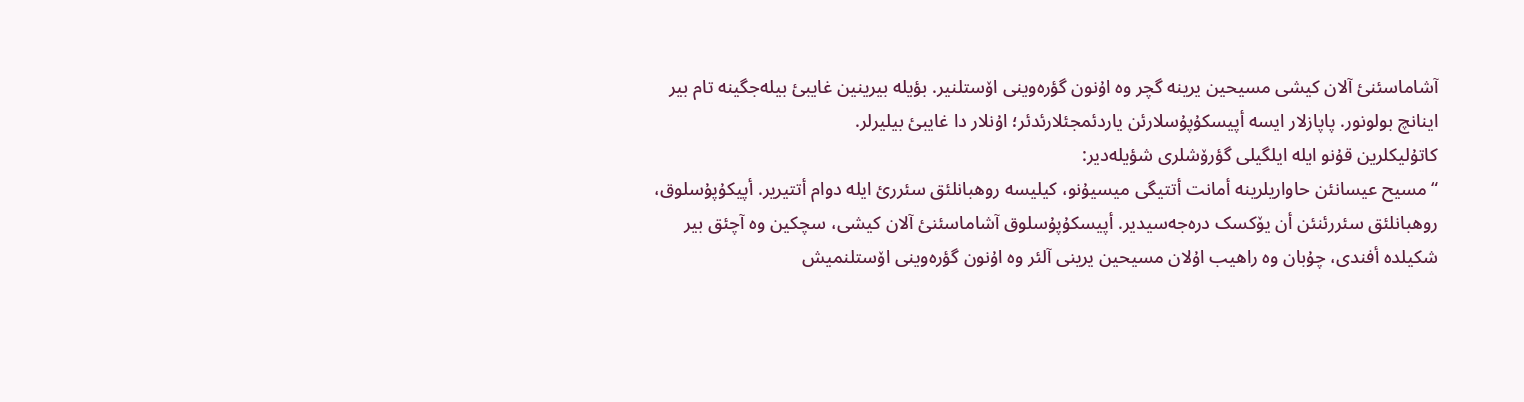آشاماسئنئ آلان کیشی مسیحین یرینە گچر وە اۇنون گؤرەوینی اۆستلنیر. بؤیلە بیرینین غایبئ بیلەجگینە تام بیر اینانچ بولونور. پاپازلار ایسە أپیسکۇپۇسلارئن یاردئمجئلارئدئر؛ اۇنلار دا غایبئ بیلیرلر.
کاتۇلیکلرین قۇنو ایلە ایلگیلی گؤرۆشلری شؤیلەدیر:
“مسیح عیسانئن حاواریلرینە أمانت أتتیگی میسیۇنو، کیلیسە روهبانلئق سئررئ ایلە دوام أتتیریر. أپیکۇپۇسلوق، روهبانلئق سئررئنئن أن یۆکسک درەجەسیدیر. أپیسکۇپۇسلوق آشاماسئنئ آلان کیشی، سچکین وە آچئق بیر شکیلدە أفندی، چۇبان وە راهیب اۇلان مسیحین یرینی آلئر وە اۇنون گؤرەوینی اۆستلنمیش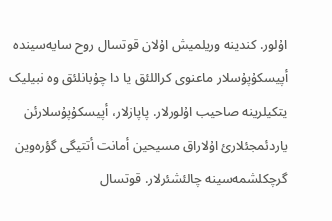اۇلور. کندینە وریلمیش اۇلان قوتسال روح سایەسیندە أپیسکۇپۇسلار ماعنوی کراللئق یا دا چۇبانلئق وە نبیلیک یتکیلرینە صاحیب اۇلورلار. پاپازلار، أپیسکۇپۇسلارئن یاردئمجئلارئ اۇلاراق مسیحین أمانت أتتیگی گؤرەوین گرچکلشمەسینە چالئشئرلار. قوتسال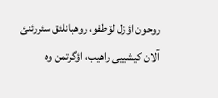روحون اؤزل لۆطفو، روهبانلئق سئررئنئ آلان کیشییی راهیب، اؤگرتمن وە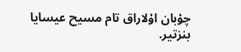چۇبان اۇلاراق تام مسیح عیسایا بنزتیر.